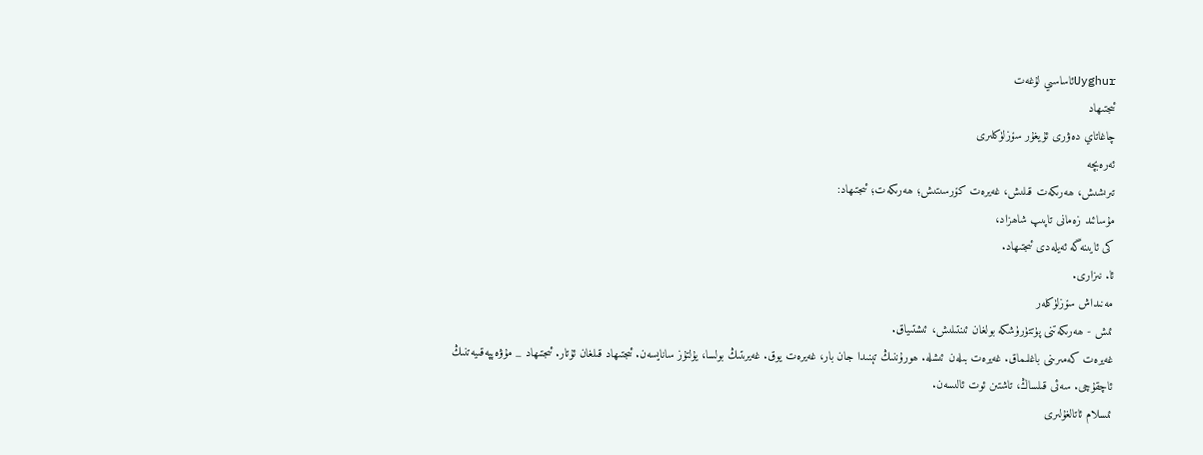Uyghurئاساسىي لۇغەت
ئىجتىھاد
چاغاتاي دەۋرى ئۇيغۇر سۆزلۈكلىرى
ئەرەبچە
تىرىشىش، ھەرىكەت قىلىش، غەيرەت كۆرسىتىش؛ ھەرىكەت؛ ئىجتىھاد:
مۇسائىد زەمانى تاپىپ شاھزاد،
كى ئايىنەگە ئەيلەدى ئىجتىھاد.
ئا. نىزارى.
مەنىداش سۆزلۈكلەر
ئىش - ھەرىكەتنى پۈتتۈرۈشكە بولغان ئىنتىلىش، ئىشتىياق.
غەيرەت كەمىرىنى باغلىماق. غەيرەت بىلەن ئىشلە. ھورۇننىڭ تېنىدا جان بار، غەيرەت يوق. غەيرىتىڭ بولسا، يۇلتۇز سانايسەن. ئىجتىھاد قىلغان ئۇتار. ئىجتىھاد _ مۇۋەپپەقىيەتنىڭ ئاچقۇچى. سەئى قىلساڭ، تاشتىن ئوت ئالىسەن.
ئىسلام ئاتالغۇلىرى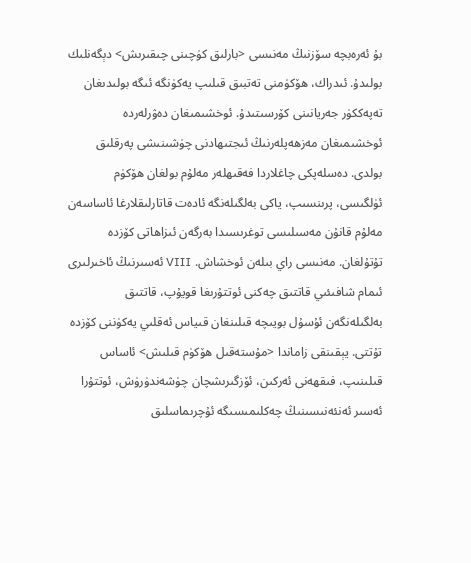بۇ ئەرەبچە سۆزنىڭ مەنىسى <بارلىق كۈچىنى چىقىرىش> دېگەنلىك بولىدۇ. ئىدراك، ھۆكۈمنى تەتبىق قىلىپ يەكۈنگە ئىگە بولىدىغان تەپەككۈر جەريانىنى كۆرسىتىدۇ. ئوخشىمىغان دەۋرلەردە ئوخشىمىغان مەزھەپلەرنىڭ ئىجتىھادنى چۈشىنىشى پەرقلىق بولدى. دەسلەپكى چاغلاردا فەقىھلەر مەلۇم بولغان ھۆكۈم ئۈلگىسى، پرىنسىپ، ياكى بەلگىلەنگە ئادەت قاتارلىقلارغا ئاساسەن مەلۇم قانۇن مەسىلىسى توغرىسىدا بەرگەن ئىزاھاتى كۆزدە تۇتۇلغان. مەنىسى راي بىلەن ئوخشاش. Ⅷ ئەسىرنىڭ ئاخىرلىرى ئىمام شافىئىي قاتتىق چەكنى ئوتتۇرىغا قويۇپ، قاتتىق بەلگىلەنگەن ئۇسۇل بويىچە قىلىنغان قىياس ئەقلىي يەكۈننى كۆزدە تۇتتى. يېقىنقى زاماندا <مۇستەقىل ھۆكۈم قىلىش> ئاساس قىلىنىپ، فىقھەنى ئەركىن، ئۆزگىرىشچان چۈشەندۈرۈش، ئوتتۇرا ئەسىر ئەنئەنىسىنىڭ چەكلىمىسىگە ئۇچرىماسلىق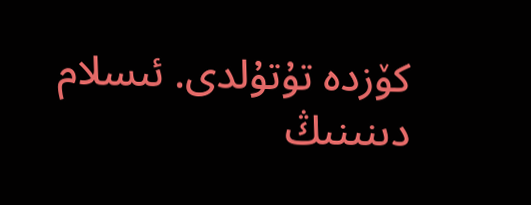كۆزدە تۇتۇلدى. ئىسلام دىنىنىڭ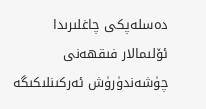دەسلەپكى چاغلىرىدا ئۆلىمالار فىقھەنى چۈشەندۈرۈش ئەركىنلىكىگە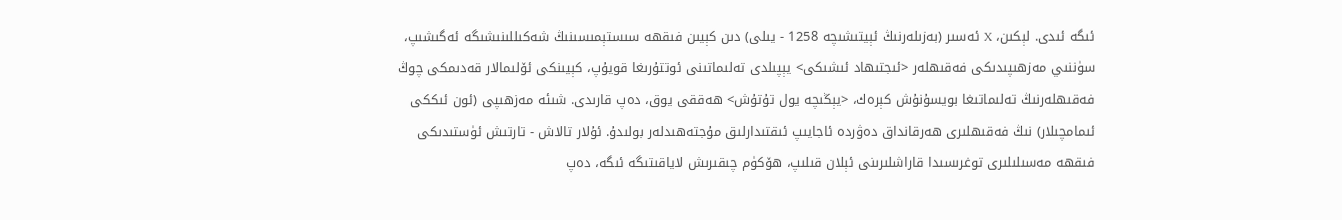ئىگە ئىدى. لېكىن، Ⅹ ئەسىر (بەزىلەرنىڭ ئېيتىشىچە 1258 - يىلى) دىن كېيىن فىقھە سىستېمىسىنىڭ شەكىللىنىشىگە ئەگىشىپ، سۈننىي مەزھىپىدىكى فەقىھلەر <ئىجتىھاد ئىشىكى> يېپىلدى تەلىماتىنى ئوتتۇرىغا قويۇپ، كېيىنكى ئۆلىمالار قەدىمكى چوڭ فەقىھلەرنىڭ تەلىماتىغا بويسۇنۇش كېرەك، <يېڭىچە يول تۇتۇش> ھەققى يوق، دەپ قارىدى. شىئە مەزھىپى (ئون ئىككى ئىمامچىلار) نىڭ فەقىھلىرى ھەرقانداق دەۋردە ئاجايىپ ئىقتىدارلىق مۇجتەھىدلەر بولىدۇ. ئۇلار تالاش - تارتىش ئۈستىدىكى فىقھە مەسىلىلىرى توغرىسىدا قاراشلىرىنى ئېلان قىلىپ، ھۆكۈم چىقىرىش لاياقىتىگە ئىگە، دەپ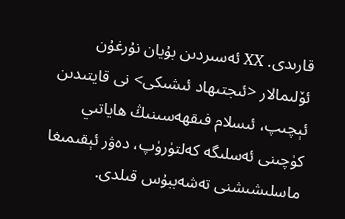قارىدى. ⅩⅩ ئەسىردىن بۇيان نۇرغۇن ئۆلىمالار <ئىجتىھاد ئىشىكى> نى قايتىدىن ئېچىپ، ئىسلام فىقھەسىنىڭ ھاياتىي كۈچىنى ئەسلىگە كەلتۈرۈپ، دەۋر ئېقىمىغا ماسلىشىشنى تەشەببۇس قىلدى.